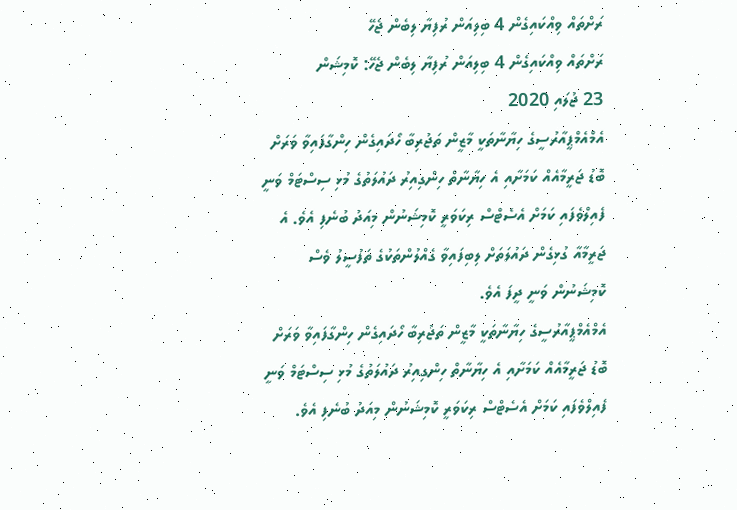ރަށްތައް ވިއްކައިގެން 4 ބިލިއަން ރުފިޔާ ލިބެން ޖެހޭ
ރަށްތައް ވިއްކައިގެން 4 ބިލިއަން ރުފިޔާ ލިބެން ޖެހޭ: ކޮމިޝަން
23 ޖުލައި 2020
އެމްއެމްޕީއާރުސީގެ ހިޔާނާތަކީ މާޒީން ތަޖުރިބާ ހޯދައިގެން ހިންގާފައިވާ ވަރަށް ބޮޑު ޖަރީމާއެއް ކަމަށާއި އެ ހިޔާނާތް ހިންގިއިރު ދައުލަތުގެ މުޅި ސިސްޓަމް ވަނީ ފެއިލްވެފައި ކަމަށް އެސެޓްސް ރިކަވަރީ ކޮމިޝަނުން މިއަދު ބުނެފި އެވެ. އެ ޖަރީމާއާ ގުޅިގެން ދައުލަތަށް ލިބިފައިވާ ގެއްލުންތަކުގެ ތަފުސީލު ވެސް ކޮމިޝަނުން ވަނީ ދީފަ އެވެ.
އެމްއެމްޕީއާރުސީގެ ހިޔާނާތަކީ މާޒީން ތަޖުރިބާ ހޯދައިގެން ހިންގާފައިވާ ވަރަށް ބޮޑު ޖަރީމާއެއް ކަމަށާއި އެ ހިޔާނާތް ހިންގިއިރު ދައުލަތުގެ މުޅި ސިސްޓަމް ވަނީ ފެއިލްވެފައި ކަމަށް އެސެޓްސް ރިކަވަރީ ކޮމިޝަނުން މިއަދު ބުނެފި އެވެ.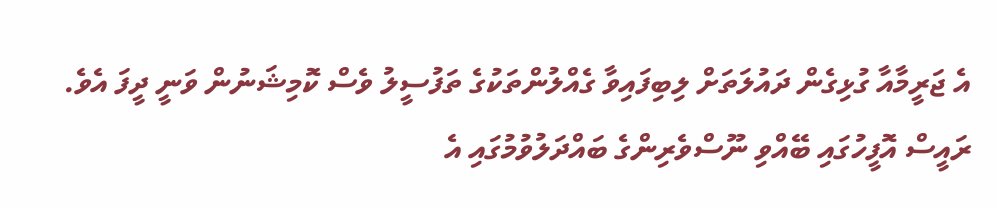އެ ޖަރީމާއާ ގުޅިގެން ދައުލަތަށް ލިބިފައިވާ ގެއްލުންތަކުގެ ތަފުސީލު ވެސް ކޮމިޝަނުން ވަނީ ދީފަ އެވެ.
ރައީސް އޮފީހުގައި ބޭއްވި ނޫސްވެރިންގެ ބައްދަލުވުމުގައި އެ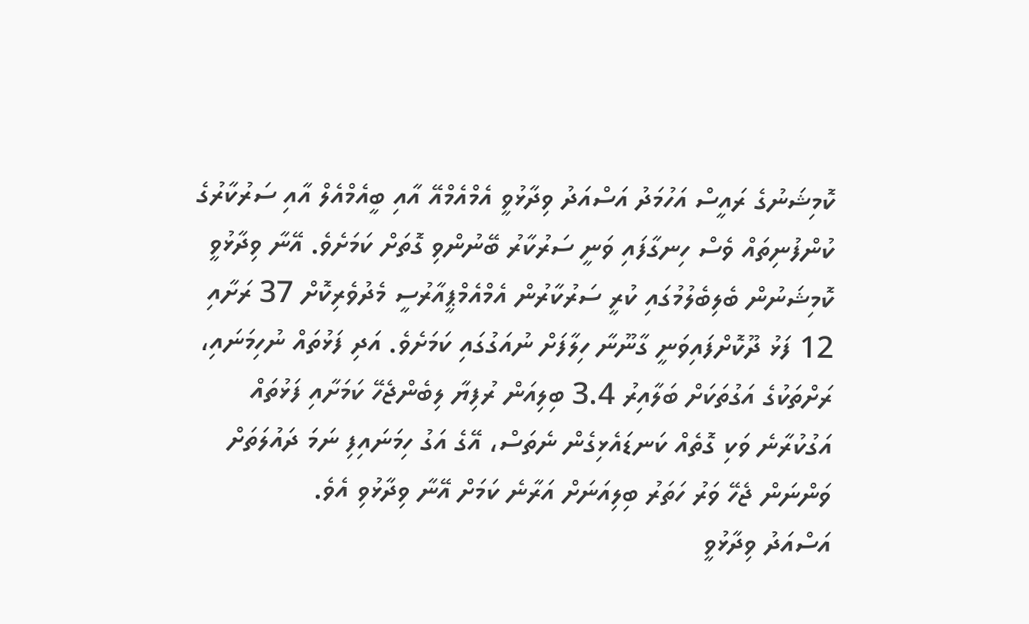ކޮމިޝަނުގެ ރައީސް އަހުމަދު އަސްއަދު ވިދާޅުވީ އެމްއެމްއޭ އާއި ބީއެމްއެލް އާއި ސަރުކާރުގެ ކުންފުނިތައް ވެސް ހިނގާފައި ވަނީ ސަރުކާރު ބޭނުންވި ގޮތަށް ކަމަށެވެ. އޭނާ ވިދާޅުވީ ކޮމިޝަނުން ބެލިބެލުމުގައި ކުރީ ސަރުކާރުން އެމްއެމްޕީއާރުސީ މެދުވެރިކޮށް 37 ރަށާއި 12 ފަޅު ދޫކޮށްފައިވަނީ ގާނޫނާ ހިލާފަށް ނުއަގުގައި ކަމަށެވެ. އަދި ފަޅުތައް ނުހިމަނައި، ރަށްތަކުގެ އަގުތަކަށް ބަލާއިރު 3.4 ބިލިއަން ރުފިޔާ ލިބެންޖެހޭ ކަމަށާއި ފަޅުތައް އަގުކުރާނެ ވަކި ގޮތެއް ކަނޑައެޅިގެން ނެތަސް، އޭގެ އަގު ހިމަނައިފި ނަމަ ދައުލަތަށް ވަންނަން ޖެހޭ ވަރު ހަތަރު ބިލިއަނަށް އަރާނެ ކަމަށް އޭނާ ވިދާޅުވި އެވެ.
އަސްއަދު ވިދާޅުވީ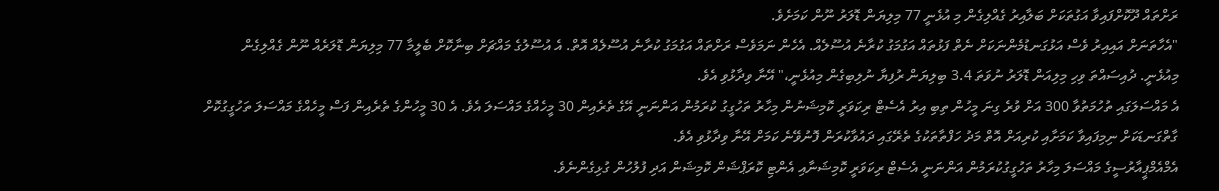ރަށްތައް ދޫކޮށްފައިވާ އަގުތަކަށް ބަލާއިރު ގެއްލިގެން މި އުޅެނީ 77 މިލިޔަން ޑޮލަރު ނޫން ކަމަށެވެ.
"އެހާތަނަށް އައިއިރު ވެސް އަޅުގަނޑުމެންނަކަށް ނެތް ފަޅުތައް އަގުމަގު ކުރާނެ އުސޫލެއް. އެހެން ނަމަވެސް ރަށްތައް އަގުމަގު ކުރާނެ އުސޫލެއް އޮތް. އެ އުސޫލުގެ މައްޗަށް ބިނާކޮށް ބެލީމާ 77 މިލިޔަން ޑޮލަރެއް ނޫން ގެއްލިގެން މިއުޅެނީ. ދުއިސައްތަ ވިހި މިލިއަން ޑޮލަރު ނުވަތަ 3.4 ބިލިޔަން ރުފިޔާ ނުލިބިގެން މިއުޅެނީ،" އޭނާ ވިދާޅުވި އެވެ.
އެ މައްސަލަގައި ތުހުމަތުވާ 300 އަށް ވުރެ ގިނަ މީހުން ތިބި އިރު އެސެޓް ރިކަވަރީ ކޮމިޝަނުން މިހާރު ތަހުގީގު ކުރަމުން އަންނަނީ އޭގެ ތެރެއިން 30 މީހެއްގެ މައްސަލަ އެވެ. އެ 30 މީހުންގެ ތެރެއިން ފަސް މީހެއްގެ މައްސަލަ ތަހުގީގުކޮށް ގާތްގަނޑަކަށް ނިމިފައިވާ ކަމަށާއި ކުރިއަށް އޮތް މަދު ހަފްތާތަކުގެ ތެރޭގައި ދައުވާކުރަން ފޮނުވޭނެ ކަމަށް އޭނާ ވިދާޅުވި އެވެ.
އެމްއެމްޕީއާރުސީގެ މައްސަލަ މިހާރު ތަހުގީގުކުރަމުން އަންނަނީ އެސެޓް ރިކަވަރީ ކޮމިޝަނާއި އެންޓި ކޮރަޕްޝަން ކޮމިޝަން އަދި ފުލުހުން ގުޅިގެންނެވެ.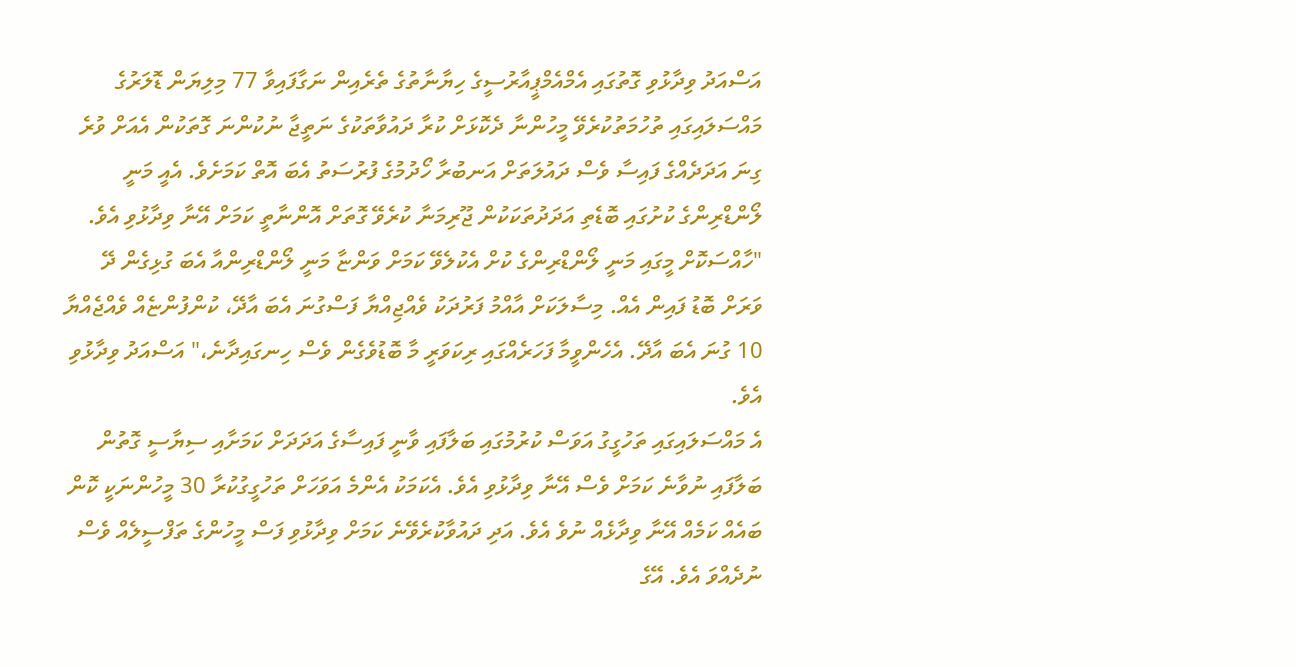އަސްއަދު ވިދާޅުވި ގޮތުގައި އެމްއެމްޕީއާރުސީގެ ހިޔާނާތުގެ ތެރެއިން ނަގާފައިވާ 77 މިލިޔަން ޑޮލަރުގެ މައްސަލައިގައި ތުހުމަތުކުރެވޭ މީހުންނާ ދެކޮޅަށް ކުރާ ދައުވާތަކުގެ ނަތީޖާ ނުކުންނަ ގޮތަކުން އެއަށް ވުރެ ގިނަ އަދަދެއްގެ ފައިސާ ވެސް ދައުލަތަށް އަނބުރާ ހޯދުމުގެ ފުރުސަތު އެބަ އޮތް ކަމަށެވެ. އެއީ މަނީ ލޯންޑްރިންގެ ކުށުގައި ބޮޑެތި އަދަދުތަކަކުން ޖޫރިމަނާ ކުރެވޭ ގޮތަށް އޮންނާތީ ކަމަށް އޭނާ ވިދާޅުވި އެވެ.
"ހާއްސަކޮށް މީގައި މަނީ ލޯންޑްރިންގެ ކުށް އެކުލެވޭ ކަމަށް ވަންޏާ މަނީ ލޯންޑްރިންއާ އެބަ ގުޅިގެން ދޭ ވަރަށް ބޮޑު ފައިން އެއް. މިސާލަކަށް އާއްމު ފަރުދަކު ވެއްޖިއްޔާ ފަސްގުނަ އެބަ އާދޭ، ކުންފުންޏެއް ވެއްޖެއްޔާ 10 ގުނަ އެބަ އާދޭ. އެހެންވީމާ ފަހަރެއްގައި ރިކަވަރީ މާ ބޮޑުވެގެން ވެސް ހިނގައިދާނެ،" އަސްއަދު ވިދާޅުވި އެވެ.
އެ މައްސަލައިގައި ތަހުގީގު އަވަސް ކުރުމުގައި ބަލާފައި ވާނީ ފައިސާގެ އަދަދަށް ކަމަށާއި ސިޔާސީ ގޮތުން ބަލާފައި ނުވާނެ ކަމަށް ވެސް އޭނާ ވިދާޅުވި އެވެ. އެކަމަކު އެންމެ އަވަހަށް ތަހުގީގުކުރާ 30 މީހުންނަކީ ކޮން ބައެއް ކަމެއް އޭނާ ވިދާޅެއް ނުވެ އެވެ. އަދި ދައުވާކުރެވޭނެ ކަމަށް ވިދާޅުވި ފަސް މީހުންގެ ތަފްސީލެއް ވެސް ނުދެއްވަ އެވެ. އޭގެ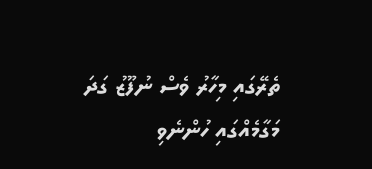ތެރޭގައި މިހާރު ވެސް ނުފޫޒު ގަދަ މަގާމެއްގައި ހުންނެވި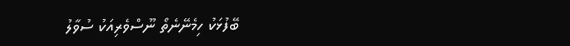ބޭފުޅަކު ހިމެނޭނެތޯ ނޫސްވެރިއަކު ސުވާލު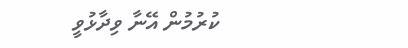ކުރުމުން އޭނާ ވިދާޅުވީ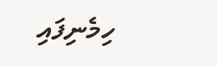ހިމެނިފައި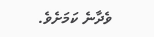ވެދާނެ ކަމަށެވެ.